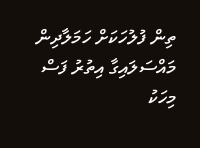ތިން ފުލުހަކަށް ހަމަލާދިން މައްސަލައިގާ އިތުރު ފަސް މިހަކު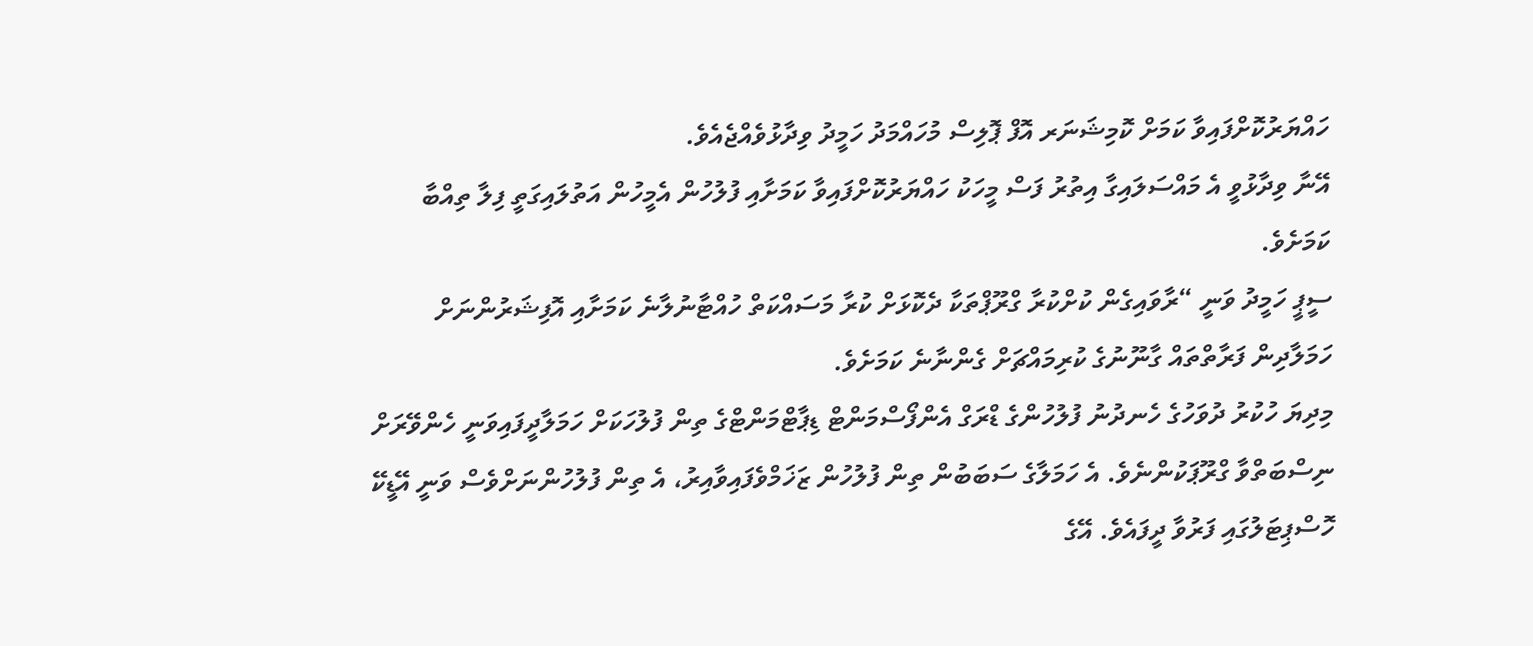ހައްޔަރުކޮށްފައިވާ ކަމަށް ކޮމިޝަނަރ އޮފް ޕޮލިސް މުހައްމަދު ހަމީދު ވިދާޅުވެއްޖެއެވެ.
އޭނާ ވިދާޅުވީ އެ މައްސަލައިގާ އިތުރު ފަސް މީހަކު ހައްޔަރުކޮށްފައިވާ ކަމަށާއި ފުލުހުން އެމީހުން އަތުލައިގަތީ ފިލާ ތިއްބާ ކަމަށެވެ.
ސީޕީ ހަމީދު ވަނީ “ރާވައިގެން ކުށްކުރާ ގްރޫޕްތަކާ ދެކޮޅަށް ކުރާ މަސައްކަތް ހުއްޓާނުލާނެ ކަމަށާއި އޮފިޝަރުންނަށް ހަމަލާދިން ފަރާތްތައް ގާނޫނުގެ ކުރިމައްޗަށް ގެންނާނެ ކަމަށެވެ.
މިދިޔަ ހުކުރު ދުވަހުގެ ހެނދުނު ފުލުހުންގެ ޑްރަގް އެންފޯސްމަންޓް ޑިޕާޓްމަންޓްގެ ތިން ފުލުހަކަށް ހަމަލާދީފައިވަނީ ހެންވޭރަށް ނިސްބަތްވާ ގްރޫޕަކުންނެވެ. އެ ހަމަލާގެ ސަބަބުން ތިން ފުލުހުން ޒަޚަމްވެފައިވާއިރު، އެ ތިން ފުލުހުންނަށްވެސް ވަނީ އޭޑީކޭ ހޮސްޕިޓަލުގައި ފަރުވާ ދީފައެވެ. އޭގެ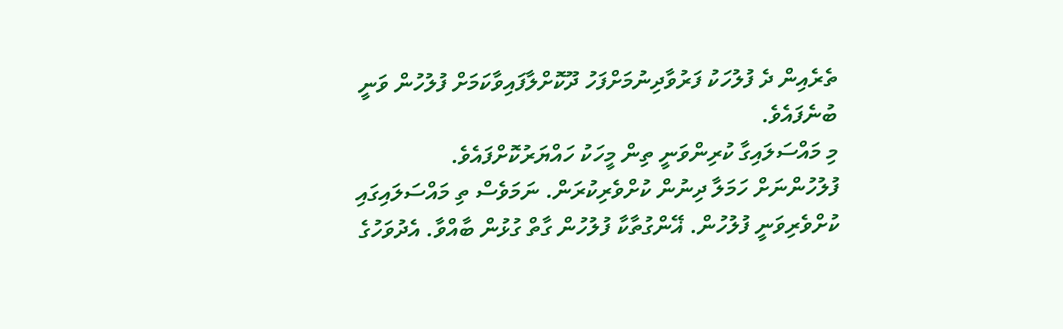ތެރެއިން ދެ ފުލުހަކު ފަރުވާދިނުމަށްފަހު ދޫކޮށްލާފައިވާކަމަށް ފުލުހުން ވަނީ ބުނެފައެވެ.
މި މައްސަލައިގާ ކުރިންވަނީ ތިން މީހަކު ހައްޔަރުކޮށްފައެވެ.
ފުލުހުންނަށް ހަމަލާ ދިނުން ކުށްވެރިކުރަން. ނަމަވެސް ތި މައްސަލައިގައި ކުށްވެރިވަނީ ފުލުހުން. ޣޭންގުތާކާ ފުލުހުން ގާތް ގުޅުން ބާއްވާ. އެދުވަހުގެ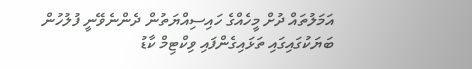އަމަލުތައް ދުށް މީހެއްގެ ހައިސިއްޔަތުން ދެންނެވޭނީ ފުލުހުން ބަޔަކުގައިގައި ތަޅައިގެންފައި ވިކްޓިމް ކާޑު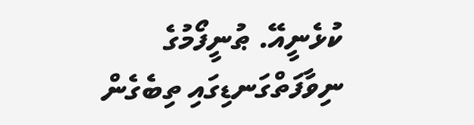ކުޅެނީއޭ. ޠުނީފޯމުގެ ނިވާފަތްގަނޑިގައި ތިބެގެން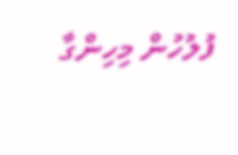ފުލުހުން މިހިންގާ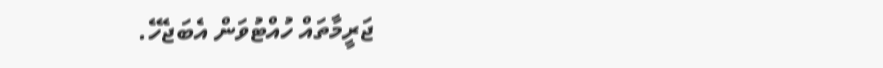ޖަރީމާތައް ހުއްޓުވަން އެބަޖެހޭ.